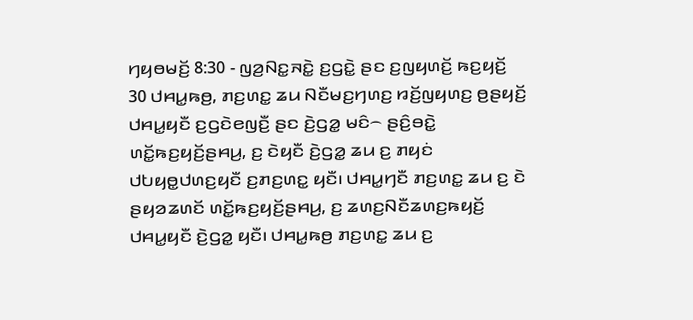ꤚꤟꤥꤗꤢꤩ꤬ 8:30 - ꤜꤤ꤬ꤡꤢ꤭ꤏꤢꤧ꤭ ꤢ꤬ꤞꤢꤧ꤭ ꤔꤢ ꤢ꤬ꤜꤟꤛꤢꤩ꤬ ꤒꤢ꤬ꤟꤢꤩ꤬
30 ꤓꤌꤣ꤭ꤒꤥ꤬, ꤊꤢ꤬ꤛꤢ꤭ ꤘꤣ ꤡꤢꤪꤗꤢ꤬ꤚꤛꤢ꤬ ꤙꤢꤩ꤬ꤜꤟꤛꤢ꤬ ꤥ꤬ꤔꤟꤢꤩ꤬ ꤓꤌꤣ꤭ꤟꤢꤪ ꤢ꤬ꤞꤢꤧꤕꤜꤢꤪ꤬ ꤔꤢ ꤢꤧ꤬ꤞꤤ꤭ ꤗꤢꤨ꤮ ꤔꤢꤨ꤬ꤋꤢꤧ꤭ ꤛꤢꤩ꤭ꤒꤢ꤬ꤟꤢꤩ꤬ꤔꤌꤣ꤬, ꤢ꤬ ꤢꤧꤟꤢꤪ ꤢꤧ꤬ꤞꤤ꤭ ꤘꤣ ꤢ꤬ ꤊꤟꤢꤦ ꤓꤝꤟꤥ꤭ꤓꤛꤢ꤬ꤟꤢꤪ ꤢ꤬ꤊꤢ꤬ꤛꤢ꤭ ꤟꤢꤪ꤯ ꤓꤌꤣ꤭ꤚꤢꤪ ꤊꤢ꤬ꤛꤢ꤭ ꤘꤣ ꤢ꤬ ꤢꤧ ꤔꤟꤤꤘꤛꤢꤩ ꤛꤢꤩ꤭ꤒꤢ꤬ꤟꤢꤩ꤬ꤔꤌꤣ꤬, ꤢ꤬ ꤘꤛꤢ꤬ꤡꤢꤪꤘꤛꤢ꤬ꤒꤟꤢꤩ꤬ ꤓꤌꤣ꤭ꤟꤢꤪ ꤢꤧ꤬ꤞꤤ꤭ ꤟꤢꤪ꤯ ꤓꤌꤣ꤭ꤒꤥ꤬ ꤊꤢ꤬ꤛꤢ꤭ ꤘꤣ ꤢ꤬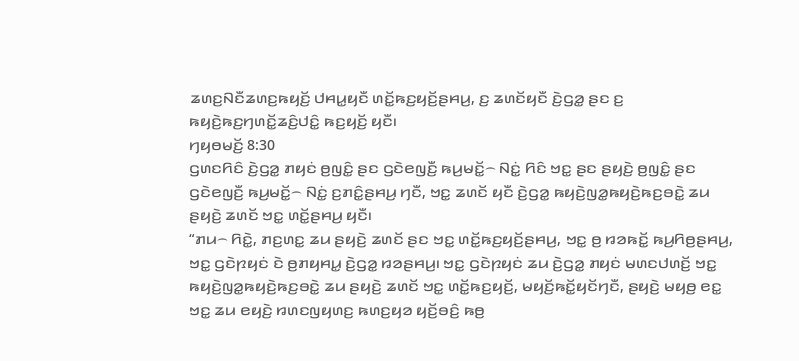ꤘꤛꤢ꤬ꤡꤢꤪꤘꤛꤢ꤬ꤒꤟꤢꤩ꤬ ꤓꤌꤣ꤭ꤟꤢꤪ ꤛꤢꤩ꤭ꤒꤢ꤬ꤟꤢꤩ꤬ꤔꤌꤣ꤬, ꤢ꤬ ꤘꤛꤢꤩꤟꤢꤪ ꤢꤧ꤬ꤞꤤ꤭ ꤔꤢ ꤢ꤬ ꤒꤟꤢꤧ꤬ꤒꤢ꤬ꤚꤛꤢꤩ꤭ꤘꤢꤨ꤬ꤓꤢꤨ꤭ ꤒꤢ꤬ꤟꤢꤩ꤬ ꤟꤢꤪ꤯
ꤚꤟꤥꤗꤢꤩ꤬ 8:30
ꤞꤛꤢꤖꤢꤨ ꤢꤧ꤬ꤞꤤ꤭ ꤊꤟꤢꤦ ꤥ꤬ꤜꤢꤨ꤭ ꤔꤢ ꤞꤢꤧꤕꤜꤢꤪ꤬ ꤒꤣ꤬ꤗꤢꤩ꤭꤮ ꤡꤢꤦ꤭ ꤖꤢꤨ ꤠꤢ꤭ ꤔꤢ ꤔꤟꤢꤧ꤬ ꤥ꤬ꤜꤢꤨ꤭ ꤔꤢ ꤞꤢꤧꤕꤜꤢꤪ꤬ ꤒꤣ꤬ꤗꤢꤩ꤭꤮ ꤡꤢꤦ꤭ ꤢ꤬ꤊꤢꤨ꤭ꤔꤌꤣ꤬ ꤚꤢꤪ, ꤠꤢ꤭ ꤘꤛꤢꤩ ꤟꤢꤪ ꤢꤧ꤬ꤞꤤ꤭ ꤒꤟꤢꤧ꤬ꤜꤤ꤭ꤒꤟꤢꤧ꤬ꤒꤢ꤬ꤋꤢꤧ꤭ ꤘꤣ ꤔꤟꤢꤧ꤬ ꤘꤛꤢꤩ ꤠꤢ꤭ ꤛꤢꤩ꤭ꤔꤌꤣ꤬ ꤟꤢꤪ꤯
“ꤊꤣ꤮ ꤖꤢꤧ꤭, ꤊꤢ꤬ꤛꤢ꤭ ꤘꤣ ꤔꤟꤢꤧ꤬ ꤘꤛꤢꤩ ꤔꤢ ꤠꤢ꤭ ꤛꤢꤩ꤭ꤒꤢ꤬ꤟꤢꤩ꤬ꤔꤌꤣ꤬, ꤠꤢ꤭ ꤥ꤬ ꤙꤤꤒꤢꤩ꤭ ꤒꤣ꤬ꤖꤥ꤬ꤔꤌꤣ꤬, ꤠꤢ꤭ ꤞꤢꤧꤐꤟꤢꤦ ꤢꤧ ꤥ꤬ꤊꤟꤌꤣ꤭ ꤢꤧ꤬ꤞꤤ꤭ ꤙꤤꤔꤌꤣ꤬꤯ ꤠꤢ꤭ ꤞꤢꤧꤐꤟꤢꤦ ꤘꤣ ꤢꤧ꤬ꤞꤤ꤭ ꤊꤟꤢꤦ ꤗꤛꤢꤓꤛꤢꤩ꤬ ꤠꤢ꤭ ꤒꤟꤢꤧ꤬ꤜꤤ꤭ꤒꤟꤢꤧ꤬ꤒꤢ꤬ꤋꤢꤧ꤭ ꤘꤣ ꤔꤟꤢꤧ꤬ ꤘꤛꤢꤩ ꤠꤢ꤭ ꤛꤢꤩ꤭ꤒꤢ꤬ꤟꤢꤩ꤬, ꤗꤟꤢꤩ꤬ꤒꤢꤩ꤭ꤟꤢꤩꤚꤢꤪ, ꤔꤟꤢꤧ꤬ ꤗꤟꤥ꤬ ꤕꤢ꤭ ꤠꤢ꤭ ꤘꤣ ꤕꤟꤢꤧ꤬ ꤙꤛꤢꤜꤟꤛꤢ꤬ ꤒꤛꤢ꤬ꤟꤤ ꤟꤢꤩ꤬ꤋꤢꤨ꤬ ꤒꤥ꤬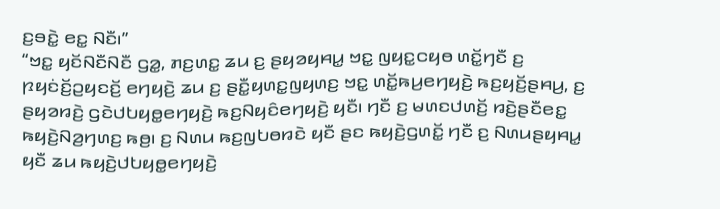ꤢ꤬ꤋꤢꤧ꤭ ꤕꤢ꤭ ꤡꤢꤪ꤯”
“ꤠꤢ꤭ ꤟꤢꤩꤡꤢꤪꤡꤢꤪ ꤞꤤ꤭, ꤊꤢ꤬ꤛꤢ꤭ ꤘꤣ ꤢ꤬ ꤔꤟꤤꤟꤌꤣ꤭ ꤠꤢ꤭ ꤜꤟꤢ꤭ꤍꤟꤥ ꤛꤢꤩ꤭ꤚꤢꤪ ꤢ꤬ ꤐꤟꤢꤦꤢꤩ꤬ꤑꤟꤢꤢꤩ꤬ ꤕꤚꤟꤢꤧ꤬ ꤘꤣ ꤢ꤬ ꤔꤢꤪ꤭ꤟꤛꤢ꤭ꤜꤟꤛꤢ꤬ ꤠꤢ꤭ ꤛꤢꤩ꤭ꤒꤣ꤬ꤕꤚꤟꤢꤧ꤬ ꤒꤢ꤬ꤟꤢꤩ꤬ꤔꤌꤣ꤬, ꤢ꤬ ꤔꤟꤤꤙꤢꤧ꤬ ꤞꤢꤧꤓꤝꤟꤥ꤭ꤕꤚꤟꤢꤧ꤬ ꤒꤢ꤬ꤡꤟꤢꤨꤕꤚꤟꤢꤧ꤬ ꤟꤢꤪ꤯ ꤚꤢꤪ ꤢ꤬ ꤗꤛꤢꤓꤛꤢꤩ꤬ ꤙꤢꤧ꤬ꤔꤢꤪꤕꤢ꤭ ꤒꤟꤢꤧ꤬ꤡꤤ꤬ꤚꤛꤢ꤬ ꤒꤥ꤬꤯ ꤢ꤬ ꤡꤛꤣ ꤒꤢ꤬ꤜꤝꤥꤙꤢꤧ ꤟꤢꤪ ꤔꤢ ꤒꤟꤢꤧ꤬ꤞꤛꤢꤩ꤭ ꤚꤢꤪ ꤢ꤬ ꤡꤛꤣꤔꤟꤌꤣ꤭ ꤟꤢꤪ ꤘꤣ ꤒꤟꤢꤧ꤬ꤓꤝꤟꤥ꤭ꤕꤚꤟꤢꤧ꤬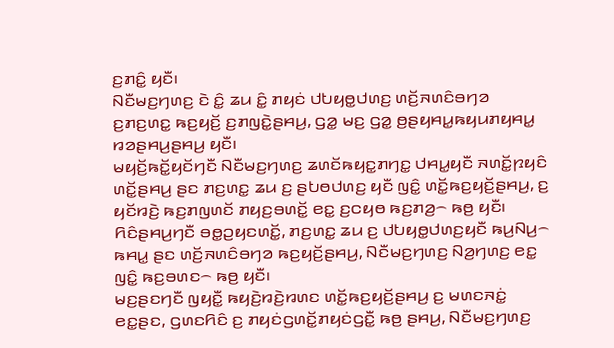ꤢ꤬ꤊꤢꤨ꤭ ꤟꤢꤪ꤯
ꤡꤢꤪꤗꤢ꤬ꤚꤛꤢ꤬ ꤢꤧ ꤢꤨ꤭ ꤘꤣ ꤢꤨ꤭ ꤊꤟꤢꤦ ꤓꤝꤟꤥ꤭ꤓꤛꤢ꤬ ꤛꤢꤩ꤬ꤏꤛꤢꤨꤋꤚꤤ ꤢ꤬ꤊꤢ꤬ꤛꤢ꤭ ꤒꤢ꤬ꤟꤢꤩ꤬ ꤢ꤬ꤊꤜꤢꤧ꤭ꤔꤌꤣ꤬, ꤞꤤ꤭ ꤗꤢ꤬ ꤞꤤ꤭ ꤥ꤬ꤔꤟꤌꤣ꤭ꤒꤟꤣꤊꤟꤌꤣ꤭ ꤙꤤꤔꤌꤣ꤬ꤔꤌꤣ꤬ ꤟꤢꤪ꤯
ꤗꤟꤢꤩ꤬ꤒꤢꤩ꤭ꤟꤢꤩꤚꤢꤪ ꤡꤢꤪꤗꤢ꤬ꤚꤛꤢ꤬ ꤘꤛꤢꤩꤒꤟꤢ꤭ꤊꤚꤢ꤭ ꤓꤌꤣ꤭ꤟꤢꤪ ꤏꤛꤢꤩ꤭ꤐꤟꤢꤨ ꤛꤢꤩ꤭ꤔꤌꤣ꤬ ꤔꤢ ꤊꤢ꤬ꤛꤢ꤭ ꤘꤣ ꤢ꤬ ꤔꤝꤥꤓꤛꤢ꤬ ꤟꤢꤪ ꤜꤢꤨ꤭ ꤛꤢꤩ꤭ꤒꤢ꤬ꤟꤢꤩ꤬ꤔꤌꤣ꤬, ꤢ꤬ ꤟꤢꤩꤙꤢꤧ꤬ ꤒꤢ꤬ꤊꤜꤛꤢꤩ ꤊꤟꤢ꤬ꤋꤛꤢꤩ꤭ ꤕꤢ꤭ ꤢ꤬ꤍꤟꤥ ꤒꤢ꤬ꤊꤤ꤬꤮ ꤒꤥ꤬ ꤟꤢꤪ꤯
ꤖꤢꤨꤔꤌꤣ꤬ꤚꤢꤪ ꤋꤥ꤭ꤑꤟꤢꤛꤢꤩ꤭, ꤊꤢ꤬ꤛꤢ꤭ ꤘꤣ ꤢ꤬ ꤓꤝꤟꤥ꤭ꤓꤛꤢ꤬ꤟꤢꤪ ꤒꤣ꤬ꤡꤣ꤬꤮ ꤒꤌꤣ꤭ ꤔꤢ ꤛꤢꤩ꤬ꤏꤛꤢꤨꤋꤚꤤ ꤒꤢ꤬ꤟꤢꤩ꤬ꤔꤌꤣ꤬, ꤡꤢꤪꤗꤢ꤬ꤚꤛꤢ꤬ ꤡꤤ꤬ꤚꤛꤢ꤬ ꤕꤢ꤭ ꤜꤢꤨ꤭ ꤒꤢ꤬ꤋꤛꤢ꤮ ꤒꤥ꤬ ꤟꤢꤪ꤯
ꤗꤢ꤬ꤔꤢꤚꤢꤪ ꤜꤟꤢꤪ꤭ ꤒꤟꤢꤧ꤬ꤙꤢꤧ꤬ꤙꤛꤢ ꤛꤢꤩ꤭ꤒꤢ꤬ꤟꤢꤩ꤬ꤔꤌꤣ꤬ ꤢ꤬ ꤗꤛꤢꤏꤢꤦ꤭ ꤕꤢ꤭ꤔꤢ, ꤞꤛꤢꤖꤢꤨ ꤢ꤬ ꤊꤟꤢꤦꤞꤛꤢꤩ꤭ꤊꤟꤢꤦꤞꤢꤪ꤭ ꤒꤥ꤬ ꤔꤌꤣ꤬, ꤡꤢꤪꤗꤢ꤬ꤚꤛꤢ꤬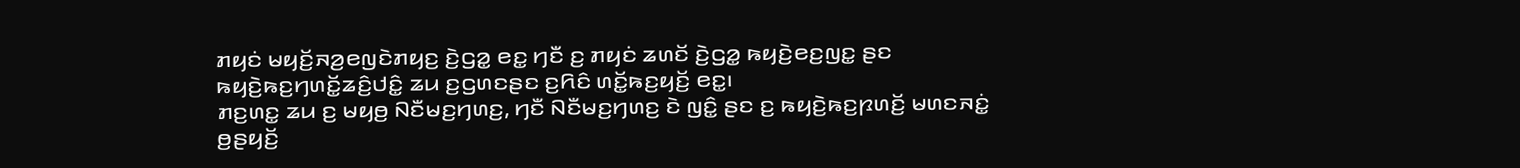ꤊꤟꤢꤦ ꤗꤟꤢꤩ꤬ꤏꤤ꤬ꤕꤜꤢꤧꤊꤟꤢ꤬ ꤢꤧ꤬ꤞꤤ꤭ ꤕꤢ꤭ ꤚꤢꤪ ꤢ꤬ ꤊꤟꤢꤦ ꤘꤛꤢꤩ ꤢꤧ꤬ꤞꤤ꤭ ꤒꤟꤢꤧ꤬ꤕꤢ꤬ꤜꤢ꤭ ꤔꤢ ꤒꤟꤢꤧ꤬ꤒꤢ꤬ꤚꤛꤢꤩ꤭ꤘꤢꤨ꤬ꤓꤢꤨ꤭ ꤘꤣ ꤢ꤬ꤞꤛꤢꤔꤢ ꤢ꤬ꤖꤢꤨ ꤛꤢꤩ꤭ꤒꤢ꤬ꤟꤢꤩ꤬ ꤕꤢ꤭꤯
ꤊꤢ꤬ꤛꤢ꤭ ꤘꤣ ꤢ꤬ ꤗꤟꤥ꤬ ꤡꤢꤪꤗꤢ꤬ꤚꤛꤢ꤬, ꤚꤢꤪ ꤡꤢꤪꤗꤢ꤬ꤚꤛꤢ꤬ ꤢꤧ ꤜꤢꤨ꤭ ꤔꤢ ꤢ꤬ ꤒꤟꤢꤧ꤬ꤒꤢ꤬ꤐꤛꤢꤩ꤬ ꤗꤛꤢꤏꤢꤦ꤭ ꤥ꤬ꤔꤟꤢꤩ꤬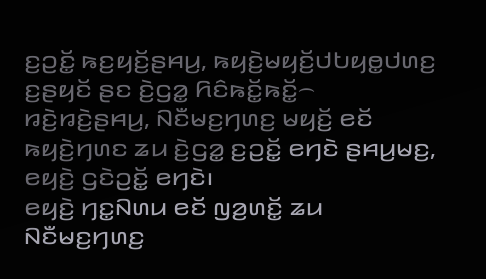ꤢ꤬ꤑꤢꤩ꤭ ꤒꤢ꤬ꤟꤢꤩ꤬ꤔꤌꤣ꤬, ꤒꤟꤢꤧ꤬ꤗꤟꤢꤩ꤬ꤓꤝꤟꤥ꤭ꤓꤛꤢ꤬ ꤢ꤬ꤔꤟꤢꤩ ꤔꤢ ꤢꤧ꤬ꤞꤤ꤭ ꤖꤢꤨꤒꤢꤩ꤭ꤒꤢꤩ꤭꤮ ꤙꤢꤧ꤬ꤙꤢꤧ꤬ꤔꤌꤣ꤬, ꤡꤢꤪꤗꤢ꤬ꤚꤛꤢ꤬ ꤗꤟꤢꤩ꤬ ꤕꤢꤩ ꤒꤟꤢꤧ꤬ꤚꤛꤢ ꤘꤣ ꤢꤧ꤬ꤞꤤ꤭ ꤢ꤬ꤑꤢꤩ꤭ ꤕꤚꤢꤧ ꤔꤌꤣ꤬ꤗꤢ꤬, ꤕꤟꤢꤧ꤬ ꤞꤢꤧꤑꤢꤩ꤭ ꤕꤚꤢꤧ꤯
ꤕꤟꤢꤧ꤬ ꤚꤢ꤭ꤡꤛꤣ ꤕꤢꤩ ꤜꤤ꤬ꤛꤢꤩ꤭ ꤘꤣ ꤡꤢꤪꤗꤢ꤬ꤚꤛꤢ꤬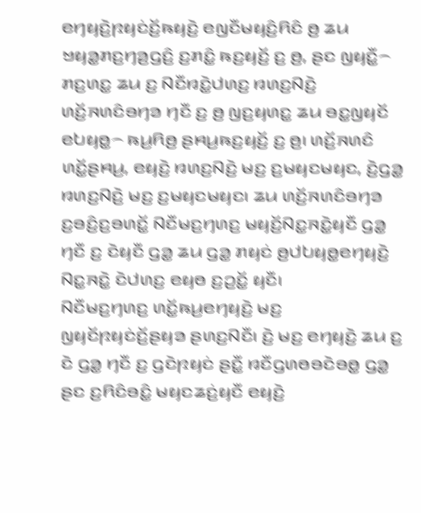ꤕꤚꤟꤢꤧ꤬ꤐꤟꤢꤦꤢꤩ꤬ꤒꤟꤢꤧ꤬ ꤕꤜꤢꤪꤗꤟꤢꤨ꤬ꤖꤢꤨ ꤥ꤬ ꤘꤣ ꤠꤟꤤ꤭ꤊꤢ꤬ꤚꤤ꤬ꤞꤢꤨ꤬ ꤢ꤬ꤊꤢꤨ꤭ ꤒꤢ꤬ꤟꤢꤩ꤬ ꤢ꤬ ꤥ꤬, ꤔꤢ ꤜꤟꤢꤪ꤭꤮ ꤊꤢ꤬ꤛꤢ꤭ ꤘꤣ ꤢ꤬ ꤡꤢꤪꤙꤢꤧ꤭ꤓꤛꤢ꤬ ꤙꤛꤢ꤬ꤡꤢꤧ꤬ ꤛꤢꤩ꤬ꤏꤛꤢꤨꤋꤚꤤ ꤚꤢꤪ ꤢ꤬ ꤥ꤬ ꤜꤢ꤬ꤟꤛꤢ꤭ ꤘꤣ ꤋꤢ꤭ꤜꤟꤢꤩ ꤕꤝꤟꤥ꤭꤮ ꤒꤣ꤬ꤖꤥ꤬ ꤔꤌꤣ꤬ꤒꤢ꤬ꤟꤢꤩ꤬ ꤢ꤬ ꤥ꤬꤯ ꤛꤢꤩ꤬ꤏꤛꤢꤨ ꤛꤢꤩ꤭ꤔꤌꤣ꤬, ꤕꤟꤢꤧ꤬ ꤙꤛꤢ꤬ꤡꤢꤧ꤬ ꤗꤢ꤬ ꤢ꤬ꤗꤟꤢꤗꤟꤢ, ꤢꤧ꤬ꤞꤤ꤭ ꤙꤛꤢ꤬ꤡꤢꤧ꤬ ꤗꤢ꤬ ꤢ꤬ꤗꤟꤢꤗꤟꤢ꤯ ꤘꤣ ꤛꤢꤩ꤬ꤏꤛꤢꤨꤋꤚꤤ ꤢ꤬ꤋꤢꤨ꤬ꤢ꤬ꤋꤛꤢꤩ꤭ ꤡꤢꤪꤗꤢ꤬ꤚꤛꤢ꤬ ꤗꤟꤢꤩ꤬ꤡꤢ꤭ꤏꤢꤧ꤭ꤟꤢꤪ ꤞꤤ꤭ ꤚꤢꤪ ꤢ꤬ ꤢꤧꤟꤢꤪ ꤞꤤ꤭ ꤘꤣ ꤞꤤ꤭ ꤊꤟꤢꤦ ꤥ꤬ꤓꤝꤟꤥ꤭ꤕꤚꤟꤢꤧ꤬ ꤡꤢ꤭ꤏꤢꤧ꤭ ꤢꤧꤓꤛꤢ꤬ ꤕꤟꤥ ꤢ꤬ꤑꤢꤩ꤭ ꤟꤢꤪ꤯
ꤡꤢꤪꤗꤢ꤬ꤚꤛꤢ꤬ ꤛꤢꤩ꤭ꤒꤣ꤬ꤕꤚꤟꤢꤧ꤬ ꤗꤢ꤬ ꤜꤟꤢꤩꤐꤟꤢꤦꤢꤩ꤬ꤔꤟꤤ ꤔꤛꤢ꤬ꤡꤢꤪ꤯ ꤢꤧ꤬ ꤗꤢ꤬ ꤕꤚꤟꤢꤧ꤬ ꤘꤣ ꤢ꤬ ꤢꤧ ꤞꤤ꤭ ꤚꤢꤪ ꤢ꤬ ꤞꤢꤧꤐꤟꤢꤦ ꤔꤢꤪ꤭ ꤙꤢꤪꤞꤛꤥꤋꤢꤧꤋꤥ꤭ ꤞꤤ꤭ ꤔꤢ ꤢ꤬ꤖꤢꤨꤋꤢꤨ꤭ ꤗꤟꤢꤘꤢꤦ꤬ꤟꤢꤪ ꤕꤟꤢꤧ꤬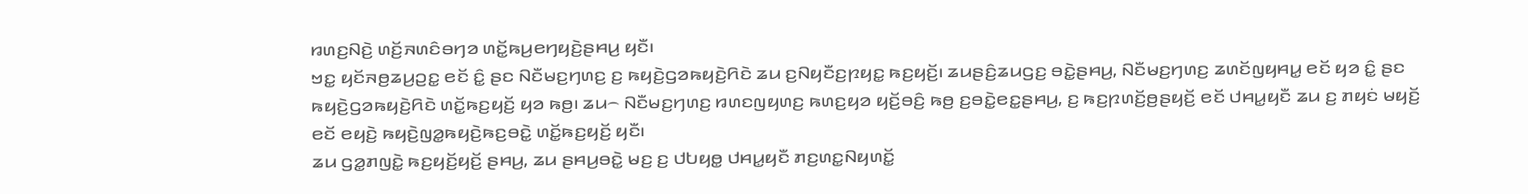ꤙꤛꤢ꤬ꤡꤢꤧ꤬ ꤛꤢꤩ꤬ꤏꤛꤢꤨꤋꤚꤤ ꤛꤢꤩ꤭ꤒꤣ꤬ꤕꤚꤟꤢꤧ꤬ꤔꤌꤣ꤬ ꤟꤢꤪ꤯
ꤠꤢ꤭ ꤟꤢꤩꤏꤥ꤬ꤘꤣ꤬ꤑꤢ꤭ ꤕꤢꤩ ꤢꤨ꤭ ꤔꤢ ꤡꤢꤪꤗꤢ꤬ꤚꤛꤢ꤬ ꤢ꤬ ꤒꤟꤢꤧ꤬ꤞꤤꤒꤟꤢꤧ꤬ꤖꤢꤧ ꤘꤣ ꤢ꤬ꤡꤟꤢꤪꤢ꤬ꤐꤟꤢ꤭ ꤒꤢ꤬ꤟꤢꤩ꤬꤯ ꤘꤣꤔꤢꤨ꤬ꤘꤣꤞꤢ꤬ ꤋꤢꤧ꤭ꤔꤌꤣ꤬, ꤡꤢꤪꤗꤢ꤬ꤚꤛꤢ꤬ ꤘꤛꤢꤩꤜꤟꤌꤣ꤭ ꤕꤢꤩ ꤟꤤ ꤢꤨ꤭ ꤔꤢ ꤒꤟꤢꤧ꤬ꤞꤤꤒꤟꤢꤧ꤬ꤖꤢꤧ ꤛꤢꤩ꤭ꤒꤢ꤬ꤟꤢꤩ꤬ ꤟꤤ ꤒꤥ꤬꤯ ꤘꤣ꤮ ꤡꤢꤪꤗꤢ꤬ꤚꤛꤢ꤬ ꤙꤛꤢꤜꤟꤛꤢ꤬ ꤒꤛꤢ꤬ꤟꤤ ꤟꤢꤩ꤬ꤋꤢꤨ꤬ ꤒꤥ꤬ ꤢ꤬ꤋꤢꤧ꤭ꤕꤢ꤭ꤔꤌꤣ꤬, ꤢ꤬ ꤒꤢ꤬ꤐꤛꤢꤩ꤬ꤥ꤬ꤔꤟꤢꤩ꤬ ꤕꤢꤩ ꤓꤌꤣ꤭ꤟꤢꤪ ꤘꤣ ꤢ꤬ ꤊꤟꤢꤦ ꤗꤟꤢꤩ꤬ ꤕꤢꤩ ꤕꤟꤢꤧ꤬ ꤒꤟꤢꤧ꤬ꤜꤤ꤭ꤒꤟꤢꤧ꤬ꤒꤢ꤬ꤋꤢꤧ꤭ ꤛꤢꤩ꤭ꤒꤢ꤬ꤟꤢꤩ꤬ ꤟꤢꤪ꤯
ꤘꤣ ꤞꤤ꤭ꤊꤜꤢꤧ꤭ ꤒꤢ꤬ꤟꤢꤩ꤬ꤟꤢꤩ꤬ ꤔꤌꤣ꤬, ꤘꤣ ꤔꤌꤣ꤬ꤋꤢꤧ꤭ ꤗꤢ꤬ ꤢ꤬ ꤓꤝꤟꤥ꤭ ꤓꤌꤣ꤭ꤟꤢꤪ ꤊꤢ꤬ꤛꤢ꤭ꤡꤟꤛꤢꤩ꤭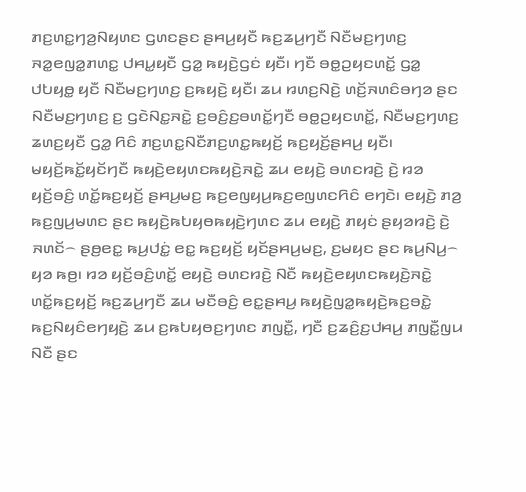ꤊꤢ꤬ꤛꤢ꤭ꤚꤤ꤬ꤡꤟꤛꤢ ꤞꤛꤢꤔꤢ ꤔꤌꤣ꤬ꤟꤢꤪ ꤒꤢ꤬ꤘꤣ꤬ꤚꤢꤪ ꤡꤢꤪꤗꤢ꤬ꤚꤛꤢ꤬ ꤏꤤ꤭ꤕꤜꤤ꤭ꤊꤛꤢ꤭ ꤓꤌꤣ꤭ꤟꤢꤪ ꤞꤤ꤭ ꤒꤟꤢꤧ꤬ꤞꤢꤦ ꤟꤢꤪ꤯ ꤚꤢꤪ ꤋꤥ꤭ꤑꤟꤢꤛꤢꤩ꤭ ꤞꤤ꤭ ꤓꤝꤟꤥ꤭ ꤟꤢꤪ ꤡꤢꤪꤗꤢ꤬ꤚꤛꤢ꤬ ꤢ꤬ꤒꤟꤢꤧ꤬ ꤟꤢꤪ꤯ ꤘꤣ ꤙꤛꤢ꤬ꤡꤢꤧ꤬ ꤛꤢꤩ꤬ꤏꤛꤢꤨꤋꤚꤤ ꤔꤢ ꤡꤢꤪꤗꤢ꤬ꤚꤛꤢ꤬ ꤢ꤬ ꤞꤢꤧꤡꤢ꤭ꤏꤢꤧ꤭ ꤢ꤬ꤋꤢꤨ꤬ꤢ꤬ꤋꤛꤢꤩ꤭ꤚꤢꤪ ꤋꤥ꤭ꤑꤟꤢꤛꤢꤩ꤭, ꤡꤢꤪꤗꤢ꤬ꤚꤛꤢ꤬ ꤘꤛꤢ꤬ꤟꤢꤪ ꤞꤤ꤭ ꤖꤢꤨ ꤊꤢ꤬ꤛꤢ꤭ꤡꤢꤪꤊꤢ꤬ꤛꤢ꤭ꤒꤟꤢꤩ꤬ ꤒꤢ꤬ꤟꤢꤩ꤬ꤔꤌꤣ꤬ ꤟꤢꤪ꤯
ꤗꤟꤢꤩ꤬ꤒꤢꤩ꤭ꤟꤢꤩꤚꤢꤪ ꤒꤟꤢꤧ꤬ꤕꤟꤛꤢꤒꤟꤢꤧ꤬ꤏꤢꤧ꤭ ꤘꤣ ꤕꤟꤢꤧ꤬ ꤋꤛꤢꤙꤢꤧ꤬ ꤢꤧ꤬ ꤙꤤ ꤟꤢꤩ꤬ꤋꤢꤨ꤬ ꤛꤢꤩ꤭ꤒꤢ꤬ꤟꤢꤩ꤬ ꤔꤌꤣ꤬ꤗꤢ꤬ ꤒꤢ꤬ꤕꤜꤟꤣ꤬ꤒꤢ꤬ꤕꤜꤛꤢꤖꤢꤨ ꤕꤚꤢꤧ꤯ ꤕꤟꤢꤧ꤬ ꤊꤤ꤬ ꤒꤢ꤬ꤜꤣ꤬ꤗꤛꤢ ꤔꤢ ꤒꤟꤢꤧ꤬ꤒꤝꤟꤥꤒꤟꤢꤧ꤬ꤚꤛꤢ ꤘꤣ ꤕꤟꤢꤧ꤬ ꤊꤟꤢꤦ ꤔꤟꤤꤙꤢꤧ꤬ ꤢꤧ꤬ ꤏꤛꤢꤩ꤮ ꤔꤥ꤬ꤕꤢ꤭ ꤒꤣ꤬ꤓꤢꤦ꤭ ꤕꤢ꤭ ꤒꤢ꤬ꤟꤢꤩ꤬ ꤟꤢꤩꤔꤌꤣ꤬ꤗꤢ꤬, ꤢ꤬ꤗꤟꤢ ꤔꤢ ꤒꤣ꤬ꤡꤣ꤬꤮ ꤟꤤ ꤒꤥ꤬꤯ ꤙꤤ ꤟꤢꤩ꤬ꤋꤢꤨ꤬ꤛꤢꤩ꤭ ꤕꤟꤢꤧ꤬ ꤋꤛꤢꤙꤢꤧ꤬ ꤡꤢꤪ ꤒꤟꤢꤧ꤬ꤕꤟꤛꤢꤒꤟꤢꤧ꤬ꤏꤢꤧ꤭ ꤛꤢꤩ꤭ꤒꤢ꤬ꤟꤢꤩ꤬ ꤒꤢ꤬ꤘꤣ꤬ꤚꤢꤪ ꤘꤣ ꤗꤢꤪꤋꤢꤨ꤬ ꤕꤢ꤭ꤔꤌꤣ꤬ ꤒꤟꤢꤧ꤬ꤜꤤ꤭ꤒꤟꤢꤧ꤬ꤒꤢ꤬ꤋꤢꤧ꤭ ꤒꤢ꤬ꤡꤟꤢꤨꤕꤚꤟꤢꤧ꤬ ꤘꤣ ꤢ꤬ꤒꤝꤟꤥꤢ꤬ꤚꤛꤢ ꤊꤜꤢꤪ꤭, ꤚꤢꤪ ꤢ꤬ꤘꤢꤨ꤬ꤢ꤬ꤓꤌꤣ꤬ ꤊꤜꤢꤪ꤭ꤜꤣ ꤡꤢꤪ ꤔꤢ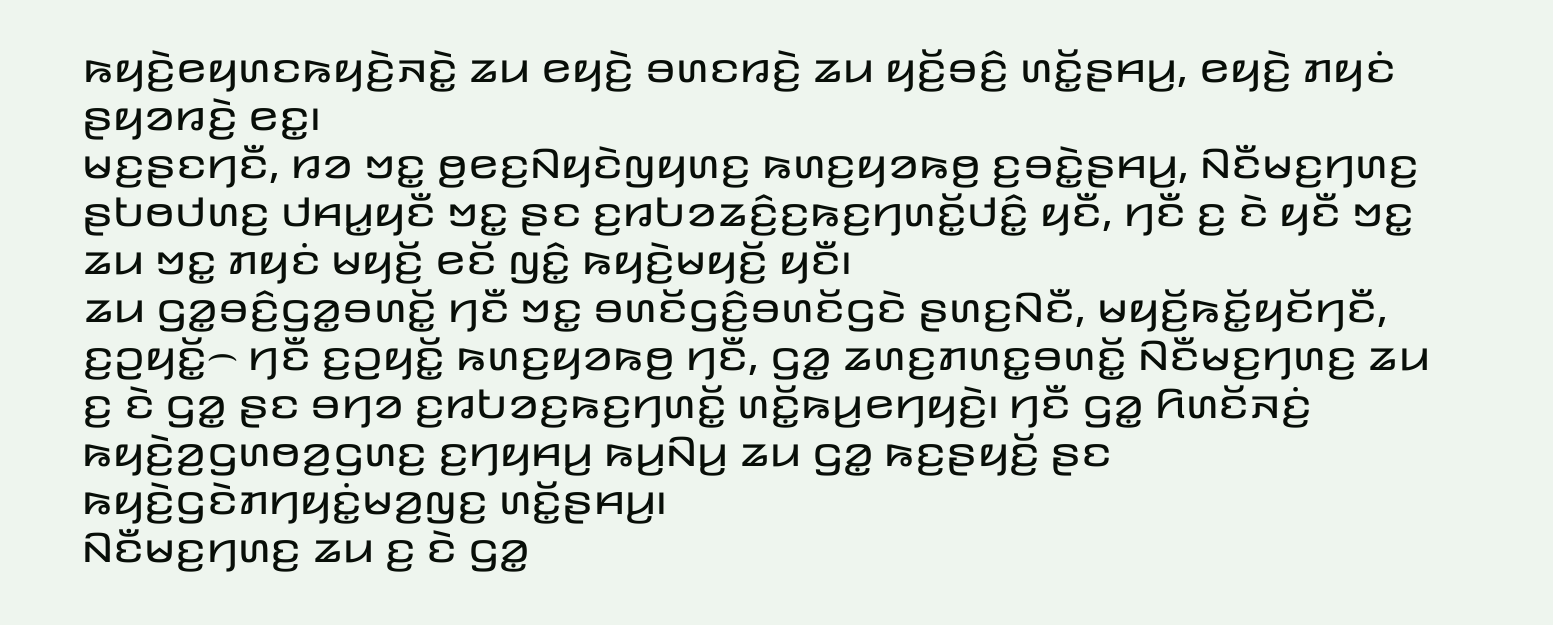ꤒꤟꤢꤧ꤬ꤕꤟꤛꤢꤒꤟꤢꤧ꤬ꤏꤢꤧ꤭ ꤘꤣ ꤕꤟꤢꤧ꤬ ꤋꤛꤢꤙꤢꤧ꤬ ꤘꤣ ꤟꤢꤩ꤬ꤋꤢꤨ꤬ ꤛꤢꤩ꤭ꤔꤌꤣ꤬, ꤕꤟꤢꤧ꤬ ꤊꤟꤢꤦ ꤔꤟꤤꤙꤢꤧ꤬ ꤕꤢ꤭꤯
ꤗꤢ꤬ꤔꤢꤚꤢꤪ, ꤙꤤ ꤠꤢ꤭ ꤥ꤬ꤕꤢ꤬ꤡꤟꤢꤧꤜꤟꤛꤢ꤬ ꤒꤛꤢ꤬ꤟꤤꤒꤥ꤬ ꤢ꤬ꤋꤢꤧ꤭ꤔꤌꤣ꤬, ꤡꤢꤪꤗꤢ꤬ꤚꤛꤢ꤬ ꤔꤝꤥꤓꤛꤢ꤬ ꤓꤌꤣ꤭ꤟꤢꤪ ꤠꤢ꤭ ꤔꤢ ꤢ꤬ꤙꤝꤤꤘꤢꤨ꤬ꤢ꤬ꤒꤢ꤬ꤚꤛꤢꤩ꤭ꤓꤢꤨ꤭ ꤟꤢꤪ, ꤚꤢꤪ ꤢ꤬ ꤢꤧ ꤟꤢꤪ ꤠꤢ꤭ ꤘꤣ ꤠꤢ꤭ ꤊꤟꤢꤦ ꤗꤟꤢꤩ꤬ ꤕꤢꤩ ꤜꤢꤨ꤭ ꤒꤟꤢꤧ꤬ꤗꤟꤢꤩ꤬ ꤟꤢꤪ꤯
ꤘꤣ ꤞꤤ꤭ꤋꤢꤨ꤬ꤞꤤ꤭ꤋꤛꤢꤩ꤭ ꤚꤢꤪ ꤠꤢ꤭ ꤋꤛꤢꤩꤞꤢꤨ꤬ꤋꤛꤢꤩꤞꤢꤧ ꤔꤛꤢ꤬ꤡꤢꤪ, ꤗꤟꤢꤩ꤬ꤒꤢꤩ꤭ꤟꤢꤩꤚꤢꤪ, ꤢ꤬ꤑꤟꤢꤩ꤭꤮ ꤚꤢꤪ ꤢ꤬ꤑꤟꤢꤩ꤭ ꤒꤛꤢ꤬ꤟꤤꤒꤥ꤬ ꤚꤢꤪ, ꤞꤤ꤭ ꤘꤛꤢ꤬ꤊꤛꤢ꤭ꤋꤛꤢꤩ꤭ ꤡꤢꤪꤗꤢ꤬ꤚꤛꤢ꤬ ꤘꤣ ꤢ꤬ ꤢꤧ ꤞꤤ꤭ ꤔꤢ ꤋꤚꤤ ꤢ꤬ꤙꤝꤤꤢ꤬ꤒꤢ꤬ꤚꤛꤢꤩ꤭ ꤛꤢꤩ꤭ꤒꤣ꤬ꤕꤚꤟꤢꤧ꤬꤯ ꤚꤢꤪ ꤞꤤ꤭ ꤖꤛꤢꤩꤏꤢꤦ꤬ ꤒꤟꤢꤧ꤬ꤤ꤬ꤞꤛꤥꤤ꤬ꤞꤛꤢ꤬ ꤢ꤬ꤚꤟꤌꤣ꤬ ꤒꤣ꤬ꤡꤣ꤬ ꤘꤣ ꤞꤤ꤭ ꤒꤢ꤬ꤔꤟꤢꤩ꤬ ꤔꤢ ꤒꤟꤢꤧ꤬ꤞꤢꤧꤊꤚꤟꤢꤦ꤭ꤗꤤ꤬ꤜꤢ꤬ ꤛꤢꤩ꤭ꤔꤌꤣ꤬꤯
ꤡꤢꤪꤗꤢ꤬ꤚꤛꤢ꤬ ꤘꤣ ꤢ꤬ ꤢꤧ ꤞꤤ꤭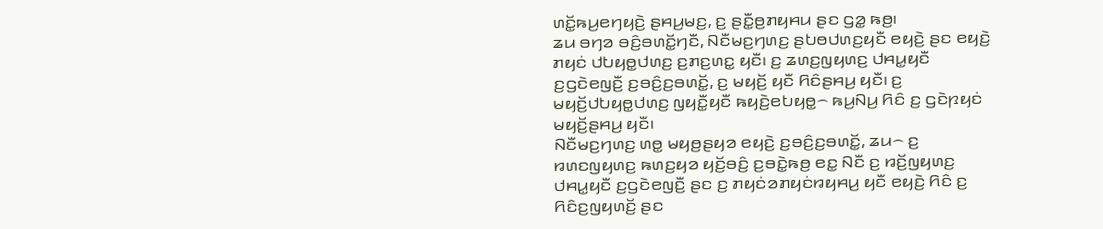ꤛꤢꤩ꤭ꤒꤣ꤬ꤕꤚꤟꤢꤧ꤬ ꤔꤌꤣ꤬ꤗꤢ꤬, ꤢ꤬ ꤔꤢꤪ꤭ꤥ꤬ꤊꤟꤌꤣ ꤔꤢ ꤞꤤ꤭ ꤒꤥ꤬꤯
ꤘꤣ ꤋꤚꤤ ꤋꤢꤨ꤬ꤋꤛꤢꤩ꤭ꤚꤢꤪ, ꤡꤢꤪꤗꤢ꤬ꤚꤛꤢ꤬ ꤔꤝꤥꤓꤛꤢ꤬ꤟꤢꤪ ꤕꤟꤢꤧ꤬ ꤔꤢ ꤕꤟꤢꤧ꤬ ꤊꤟꤢꤦ ꤓꤝꤟꤥ꤭ꤓꤛꤢ꤬ ꤢ꤬ꤊꤢ꤬ꤛꤢ꤭ ꤟꤢꤪ꤯ ꤢ꤬ ꤘꤛꤢ꤬ꤜꤟꤛꤢ꤬ ꤓꤌꤣ꤭ꤟꤢꤪ ꤢ꤬ꤞꤢꤧꤕꤜꤢꤪ꤬ ꤢ꤬ꤋꤢꤨ꤬ꤢ꤬ꤋꤛꤢꤩ꤭, ꤢ꤬ ꤗꤟꤢꤩ꤬ ꤟꤢꤪ ꤖꤢꤨꤔꤌꤣ꤬ ꤟꤢꤪ꤯ ꤢ꤬ ꤗꤟꤢꤩ꤬ꤓꤝꤟꤥ꤭ꤓꤛꤢ꤬ ꤜꤟꤢꤪ꤭ꤟꤢꤪ ꤒꤟꤢꤧ꤬ꤕꤝꤟꤥ꤭꤮ ꤒꤣ꤬ꤡꤣ꤬ ꤖꤢꤨ ꤢ꤬ ꤞꤢꤧꤐꤟꤢꤦ ꤗꤟꤢꤩ꤬ꤔꤌꤣ꤬ ꤟꤢꤪ꤯
ꤡꤢꤪꤗꤢ꤬ꤚꤛꤢ꤬ ꤛꤥ꤭ ꤗꤟꤥ꤬ꤔꤟꤤ ꤕꤟꤢꤧ꤬ ꤢ꤬ꤋꤢꤨ꤬ꤢ꤬ꤋꤛꤢꤩ꤭, ꤘꤣ꤮ ꤢ꤬ ꤙꤛꤢꤜꤟꤛꤢ꤬ ꤒꤛꤢ꤬ꤟꤤ ꤟꤢꤩ꤬ꤋꤢꤨ꤬ ꤢ꤬ꤋꤢꤧ꤭ꤒꤥ꤬ ꤕꤢ꤭ ꤡꤢꤪ ꤢ꤬ ꤙꤢꤩ꤬ꤜꤟꤛꤢ꤬ ꤓꤌꤣ꤭ꤟꤢꤪ ꤢ꤬ꤞꤢꤧꤕꤜꤢꤪ꤬ ꤔꤢ ꤢ꤬ ꤊꤟꤢꤦꤤꤊꤟꤢꤦꤙꤟꤌꤣ꤬ ꤟꤢꤪ ꤕꤟꤢꤧ꤬ ꤖꤢꤨ ꤢ꤬ ꤖꤢꤨꤢ꤬ꤜꤟꤛꤢꤩ꤬ ꤔꤢ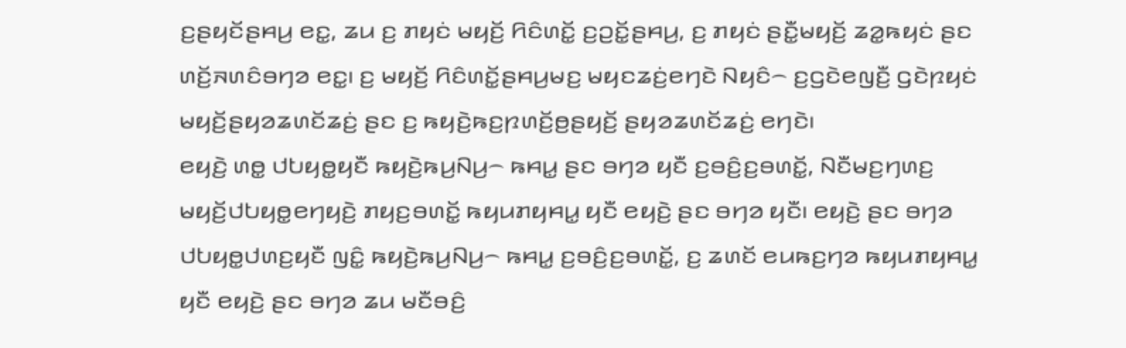ꤢ꤬ꤔꤟꤢꤩꤔꤌꤣ꤬ ꤕꤢ꤭, ꤘꤣ ꤢ꤬ ꤊꤟꤢꤦ ꤗꤟꤢꤩ꤬ ꤖꤢꤨꤛꤢꤩ꤭ ꤢ꤬ꤑꤢꤩ꤭ꤔꤌꤣ꤬, ꤢ꤬ ꤊꤟꤢꤦ ꤔꤢꤪ꤭ꤗꤟꤢꤩ꤬ ꤘꤤ꤭ꤒꤟꤢꤦ ꤔꤢ ꤛꤢꤩ꤬ꤏꤛꤢꤨꤋꤚꤤ ꤕꤢ꤭꤯ ꤢ꤬ ꤗꤟꤢꤩ꤬ ꤖꤢꤨꤛꤢꤩ꤭ꤔꤌꤣ꤬ꤗꤢ꤬ ꤗꤟꤢꤘꤢꤦ꤬ꤕꤚꤢꤧ ꤡꤟꤢꤨ꤮ ꤢ꤬ꤞꤢꤧꤕꤜꤢꤪ꤬ ꤞꤢꤧꤐꤟꤢꤦ ꤗꤟꤢꤩ꤬ꤔꤟꤤꤘꤛꤢꤩꤘꤢꤦ꤬ ꤔꤢ ꤢ꤬ ꤒꤟꤢꤧ꤬ꤒꤢ꤬ꤐꤛꤢꤩ꤬ꤥ꤬ꤔꤟꤢꤩ꤬ ꤔꤟꤤꤘꤛꤢꤩꤘꤢꤦ꤬ ꤕꤚꤢꤧ꤯
ꤕꤟꤢꤧ꤬ ꤛꤥ꤭ ꤓꤝꤟꤥ꤭ꤟꤢꤪ ꤒꤟꤢꤧ꤬ꤒꤣ꤬ꤡꤣ꤬꤮ ꤒꤌꤣ꤭ ꤔꤢ ꤋꤚꤤ ꤟꤢꤪ ꤢ꤬ꤋꤢꤨ꤬ꤢ꤬ꤋꤛꤢꤩ꤭, ꤡꤢꤪꤗꤢ꤬ꤚꤛꤢ꤬ ꤗꤟꤢꤩ꤬ꤓꤝꤟꤥ꤭ꤕꤚꤟꤢꤧ꤬ ꤊꤟꤢ꤬ꤋꤛꤢꤩ꤭ ꤒꤟꤣꤊꤟꤌꤣ꤭ ꤟꤢꤪ ꤕꤟꤢꤧ꤬ ꤔꤢ ꤋꤚꤤ ꤟꤢꤪ꤯ ꤕꤟꤢꤧ꤬ ꤔꤢ ꤋꤚꤤ ꤓꤝꤟꤥ꤭ꤓꤛꤢ꤬ꤟꤢꤪ ꤜꤢꤨ꤭ ꤒꤟꤢꤧ꤬ꤒꤣ꤬ꤡꤣ꤬꤮ ꤒꤌꤣ꤭ ꤢ꤬ꤋꤢꤨ꤬ꤢ꤬ꤋꤛꤢꤩ꤭, ꤢ꤬ ꤘꤛꤢꤩ ꤕꤣꤒꤢ꤬ꤚꤤ ꤒꤟꤣꤊꤟꤌꤣ꤭ ꤟꤢꤪ ꤕꤟꤢꤧ꤬ ꤔꤢ ꤋꤚꤤ ꤘꤣ ꤗꤢꤪꤋꤢꤨ꤬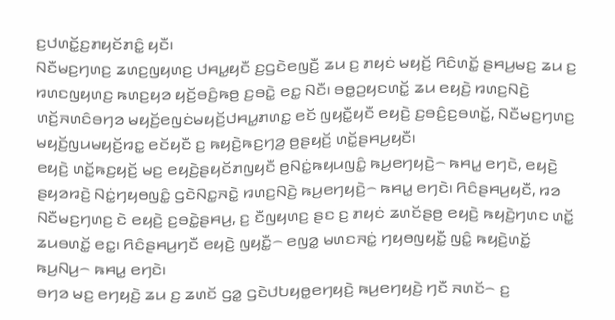ꤢ꤬ꤓꤛꤢꤩ꤭ꤢ꤬ꤊꤟꤢꤩꤊꤢꤨ꤭ ꤟꤢꤪ꤯
ꤡꤢꤪꤗꤢ꤬ꤚꤛꤢ꤬ ꤘꤛꤢ꤬ꤜꤟꤛꤢ꤬ ꤓꤌꤣ꤭ꤟꤢꤪ ꤢ꤬ꤞꤢꤧꤕꤜꤢꤪ꤬ ꤘꤣ ꤢ꤬ ꤊꤟꤢꤦ ꤗꤟꤢꤩ꤬ ꤖꤢꤨꤛꤢꤩ꤭ ꤔꤌꤣ꤬ꤗꤢ꤬ ꤘꤣ ꤢ꤬ ꤙꤛꤢꤜꤟꤛꤢ꤬ ꤒꤛꤢ꤬ꤟꤤ ꤟꤢꤩ꤬ꤋꤢꤨ꤬ꤒꤥ꤬ ꤢ꤬ꤋꤢꤧ꤭ ꤕꤢ꤭ ꤡꤢꤪ꤯ ꤋꤥ꤭ꤑꤟꤢꤛꤢꤩ꤭ ꤘꤣ ꤕꤟꤢꤧ꤬ ꤙꤛꤢ꤬ꤡꤢꤧ꤬ ꤛꤢꤩ꤬ꤏꤛꤢꤨꤋꤚꤤ ꤗꤟꤢꤩ꤬ꤕꤜꤢꤦꤗꤟꤢꤩ꤬ꤓꤌꤣ꤭ꤊꤛꤢ꤭ ꤕꤢꤩ ꤜꤟꤢꤪ꤭ꤟꤢꤪ ꤕꤟꤢꤧ꤬ ꤢ꤬ꤋꤢꤨ꤬ꤢ꤬ꤋꤛꤢꤩ꤭, ꤡꤢꤪꤗꤢ꤬ꤚꤛꤢ꤬ ꤗꤟꤢꤩ꤬ꤜꤣꤗꤟꤢꤩ꤬ꤙꤢ꤭ ꤕꤢꤩꤟꤢꤪ ꤢ꤬ ꤒꤟꤢꤧ꤬ꤒꤢ꤬ꤚꤤ꤬ ꤥ꤬ꤔꤟꤢꤩ꤬ ꤛꤢꤩ꤭ꤔꤌꤣ꤬ꤟꤢꤪ꤯
ꤕꤟꤢꤧ꤬ ꤛꤢꤩ꤭ꤒꤢ꤬ꤟꤢꤩ꤬ ꤗꤢ꤬ ꤕꤟꤢꤧ꤬ꤔꤟꤢꤩꤊꤜꤟꤢꤪ ꤥ꤬ꤡꤢꤦ꤭ꤒꤟꤣꤜꤢꤨ꤭ ꤒꤣ꤬ꤕꤚꤟꤢꤧ꤬꤮ ꤒꤌꤣ꤭ ꤕꤚꤢꤧ, ꤕꤟꤢꤧ꤬ ꤔꤟꤤꤙꤢꤧ꤬ ꤡꤢꤦ꤭ꤚꤟꤥꤜꤢꤨ꤭ ꤞꤢꤧꤡꤢ꤭ꤏꤢꤧ꤭ ꤙꤛꤢ꤬ꤡꤢꤧ꤬ ꤒꤣ꤬ꤕꤚꤟꤢꤧ꤬꤮ ꤒꤌꤣ꤭ ꤕꤚꤢꤧ꤯ ꤖꤢꤨꤔꤌꤣ꤬ꤟꤢꤪ, ꤙꤤ ꤡꤢꤪꤗꤢ꤬ꤚꤛꤢ꤬ ꤢꤧ ꤕꤟꤢꤧ꤬ ꤢ꤬ꤋꤢꤧ꤭ꤔꤌꤣ꤬, ꤢ꤬ ꤢꤪꤜꤟꤛꤢ꤬ ꤔꤢ ꤢ꤬ ꤊꤟꤢꤦ ꤘꤛꤢꤩꤔꤥ꤬ ꤕꤟꤢꤧ꤬ ꤒꤟꤢꤧ꤬ꤚꤛꤢ ꤛꤢꤩ꤭ ꤘꤣꤋꤛꤢꤩ꤭ ꤕꤢ꤭꤯ ꤖꤢꤨꤔꤌꤣ꤬ꤚꤢꤪ ꤕꤟꤢꤧ꤬ ꤜꤟꤢꤪ꤭꤮ ꤕꤜꤤ꤭ ꤗꤛꤢꤏꤢꤦ꤭ ꤚꤟꤥꤜꤟꤢꤪ꤭ ꤜꤢꤨ꤭ ꤒꤟꤢꤧ꤬ꤛꤢꤩ꤭ ꤒꤣ꤬ꤡꤣ꤬꤮ ꤒꤌꤣ꤭ ꤕꤚꤢꤧ꤯
ꤋꤚꤤ ꤗꤢ꤬ ꤕꤚꤟꤢꤧ꤬ ꤘꤣ ꤢ꤬ ꤘꤛꤢꤩ ꤞꤤ꤭ ꤞꤢꤧꤓꤝꤟꤥ꤭ꤕꤚꤟꤢꤧ꤬ ꤒꤣ꤬ꤕꤚꤟꤢꤧ꤬ ꤚꤢꤪ ꤏꤛꤢꤩ꤮ ꤢ꤬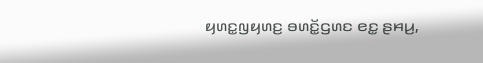ꤟꤛꤢ꤭ꤜꤟꤛꤢ꤬ ꤋꤛꤢꤩ꤭ꤞꤛꤢ ꤕꤢ꤭ ꤔꤌꤣ꤬,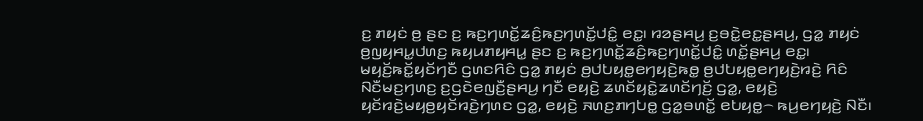ꤢ꤬ ꤊꤟꤢꤦ ꤥ꤬ ꤔꤢ ꤢ꤬ ꤒꤢ꤬ꤚꤛꤢꤩ꤭ꤘꤢꤨ꤬ꤒꤢ꤬ꤚꤛꤢꤩ꤭ꤓꤢꤨ꤭ ꤕꤢ꤭꤯ ꤙꤤꤔꤌꤣ꤬ ꤢ꤬ꤋꤢꤧ꤭ꤕꤢ꤭ꤔꤌꤣ꤬, ꤞꤤ꤭ ꤊꤟꤢꤦ ꤥ꤬ꤜꤟꤌꤣ꤭ꤓꤛꤢ꤬ ꤒꤟꤣꤊꤟꤌꤣ꤭ ꤔꤢ ꤢ꤬ ꤒꤢ꤬ꤚꤛꤢꤩ꤭ꤘꤢꤨ꤬ꤒꤢ꤬ꤚꤛꤢꤩ꤭ꤓꤢꤨ꤭ ꤛꤢꤩ꤭ꤔꤌꤣ꤬ ꤕꤢ꤭꤯
ꤗꤟꤢꤩ꤬ꤒꤢꤩ꤭ꤟꤢꤩꤚꤢꤪ ꤞꤛꤢꤖꤢꤨ ꤞꤤ꤭ ꤊꤟꤢꤦ ꤥ꤬ꤓꤝꤟꤥ꤭ꤕꤚꤟꤢꤧ꤬ꤒꤥ꤭ ꤥ꤬ꤓꤝꤟꤥ꤭ꤕꤚꤟꤢꤧ꤬ꤙꤢꤧ꤬ ꤖꤢꤨ ꤡꤢꤪꤗꤢ꤬ꤚꤛꤢ꤬ ꤢ꤬ꤞꤢꤧꤕꤜꤢꤪ꤬ꤔꤌꤣ꤬ ꤚꤢꤪ ꤕꤟꤢꤧ꤬ ꤘꤛꤢꤩꤟꤢꤧ꤭ꤘꤛꤢꤩꤚꤢꤩ꤬ ꤞꤤ꤭, ꤕꤟꤢꤧ꤬ ꤟꤢꤩꤙꤢꤧ꤬ꤗꤟꤥ꤬ꤟꤢꤩꤙꤢꤧ꤬ꤚꤛꤢ ꤞꤤ꤭, ꤕꤟꤢꤧ꤬ ꤏꤛꤢ꤬ꤊꤚꤝꤥ꤭ ꤞꤤ꤭ꤋꤛꤢꤩ꤭ ꤕꤝꤟꤥ꤭꤮ ꤒꤣ꤬ꤕꤚꤟꤢꤧ꤬ ꤡꤢꤪ꤯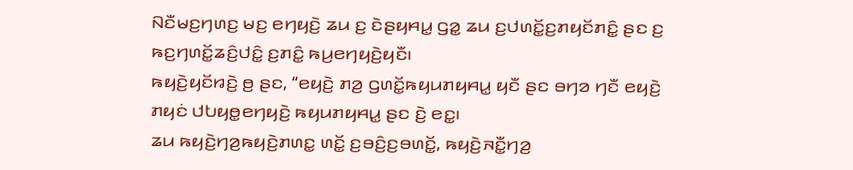ꤡꤢꤪꤗꤢ꤬ꤚꤛꤢ꤬ ꤗꤢ꤬ ꤕꤚꤟꤢꤧ꤬ ꤘꤣ ꤢ꤬ ꤢꤧꤔꤟꤌꤣ꤭ ꤞꤤ꤭ ꤘꤣ ꤢ꤬ꤓꤛꤢꤩ꤭ꤢ꤬ꤊꤟꤢꤩꤊꤢꤨ꤭ ꤔꤢ ꤢ꤬ ꤒꤢ꤬ꤚꤛꤢꤩ꤭ꤘꤢꤨ꤬ꤓꤢꤨ꤭ ꤢ꤬ꤊꤢꤨ꤭ ꤒꤣ꤬ꤕꤚꤟꤢꤧ꤬ꤟꤢꤪ꤯
ꤒꤟꤢꤧ꤬ꤟꤢꤩꤙꤢꤧ꤬ ꤥ꤬ ꤔꤢ, “ꤕꤟꤢꤧ꤬ ꤊꤤ꤬ ꤞꤛꤢꤩ꤭ꤒꤟꤣꤊꤟꤌꤣ꤭ ꤟꤢꤪ ꤔꤢ ꤋꤚꤤ ꤚꤢꤪ ꤕꤟꤢꤧ꤬ ꤊꤟꤢꤦ ꤓꤝꤟꤥ꤭ꤕꤚꤟꤢꤧ꤬ ꤒꤟꤣꤊꤟꤌꤣ꤭ ꤔꤢ ꤢꤧ꤬ ꤕꤢ꤭꤯
ꤘꤣ ꤒꤟꤢꤧ꤬ꤚꤤ꤬ꤒꤟꤢꤧ꤬ꤊꤛꤢ꤭ ꤛꤢꤩ꤭ ꤢ꤬ꤋꤢꤨ꤬ꤢ꤬ꤋꤛꤢꤩ꤭, ꤒꤟꤢꤧ꤬ꤏꤢꤪ꤭ꤚꤤ꤬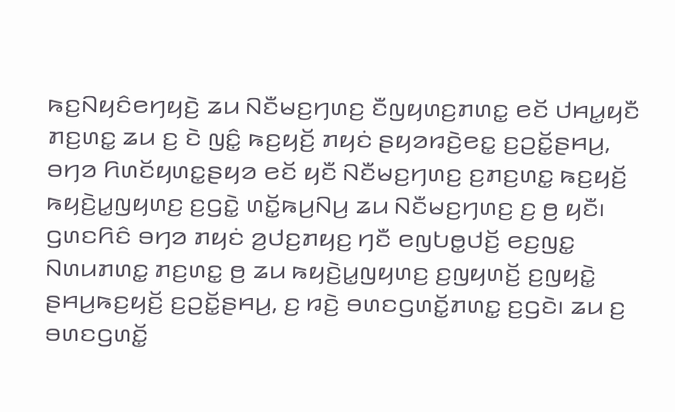ꤒꤢ꤬ꤡꤟꤢꤨꤕꤚꤟꤢꤧ꤬ ꤘꤣ ꤡꤢꤪꤗꤢ꤬ꤚꤛꤢ꤬ ꤢꤪꤜꤟꤛꤢ꤬ꤊꤛꤢ꤭ ꤕꤢꤩ ꤓꤌꤣ꤭ꤟꤢꤪ ꤊꤢ꤬ꤛꤢ꤭ ꤘꤣ ꤢ꤬ ꤢꤧ ꤜꤢꤨ꤭ ꤒꤢ꤬ꤟꤢꤩ꤬ ꤊꤟꤢꤦ ꤔꤟꤤꤙꤢꤧ꤬ꤕꤢ꤭ ꤢ꤬ꤑꤢꤩ꤭ꤔꤌꤣ꤬, ꤋꤚꤤ ꤖꤛꤢꤩꤟꤛꤢ꤭ꤔꤟꤤ ꤕꤢꤩ ꤟꤢꤪ ꤡꤢꤪꤗꤢ꤬ꤚꤛꤢ꤬ ꤢ꤬ꤊꤢ꤬ꤛꤢ꤭ ꤒꤢ꤬ꤟꤢꤩ꤬ ꤒꤟꤢꤧ꤬ꤣ꤭ꤜꤟꤛꤢ꤬ ꤢ꤬ꤞꤢꤧ꤭ ꤛꤢꤩ꤭ꤒꤣ꤬ꤡꤣ꤬ ꤘꤣ ꤡꤢꤪꤗꤢ꤬ꤚꤛꤢ꤬ ꤢ꤬ ꤥ꤬ ꤟꤢꤪ꤯ ꤞꤛꤢꤖꤢꤨ ꤋꤚꤤ ꤊꤟꤢꤦ ꤤ꤬ꤓꤢ꤬ꤊꤟꤢ꤬ ꤚꤢꤪ ꤕꤜꤝꤥ꤭ꤓꤢꤩ꤬ ꤕꤢ꤬ꤜꤢ꤭ ꤡꤛꤣꤊꤛꤢ꤭ ꤊꤢ꤬ꤛꤢ꤭ ꤥ꤬ ꤘꤣ ꤒꤟꤢꤧ꤬ꤣ꤭ꤜꤟꤛꤢ꤬ ꤢ꤬ꤜꤟꤛꤢꤩ꤬ ꤢ꤬ꤜꤟꤢꤧ꤭ ꤔꤌꤣ꤬ꤒꤢ꤬ꤟꤢꤩ꤬ ꤢ꤬ꤑꤢꤩ꤭ꤔꤌꤣ꤬, ꤢ꤬ ꤙꤢꤧ꤬ ꤋꤛꤢꤞꤛꤢꤩ꤭ꤊꤛꤢ꤭ ꤢ꤬ꤞꤢꤧ꤯ ꤘꤣ ꤢ꤬ ꤋꤛꤢꤞꤛꤢꤩ꤭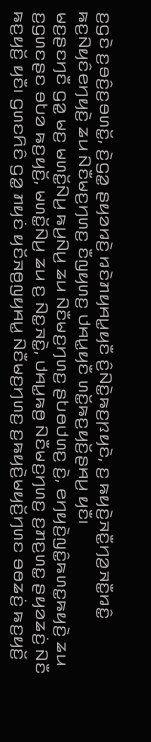ꤢ꤬ꤞꤢꤧ ꤢ꤬ꤋꤢꤨ꤬ꤢ꤬ꤋꤛꤢꤩ꤭, ꤢꤧ꤬ꤞꤤ꤭ ꤔꤟꤤꤙꤢꤧ꤬ ꤙꤢꤧꤊꤟꤌꤣ꤭ꤟꤢꤪ ꤢꤨ꤬ꤡꤢꤧ꤭ꤒꤢ꤬ꤐꤟꤢꤧ, ꤢ꤬ ꤒꤟꤢꤧ꤬ꤏꤢꤪ꤭ꤚꤤ꤬ꤏꤢꤪ꤭ꤙꤢꤨ꤭ ꤒꤢ꤬ꤡꤟꤢꤨꤕꤚꤟꤢꤧ꤬ ꤘꤣ ꤡꤢꤪꤗꤢ꤬ꤚꤛꤢ꤬ ꤢꤪꤜꤟꤛꤢ꤬ ꤓꤌꤣ꤭ꤟꤢꤪ ꤛꤢꤩ꤭ꤒꤢ꤬ꤟꤢꤩ꤬ꤔꤌꤣ꤬ ꤟꤢꤪ꤯
ꤗꤢ꤬ꤔꤢꤚꤢꤪ ꤞꤤ꤭ ꤗꤢ꤬ ꤗꤛꤢꤩ꤭ꤡꤣ꤬ ꤒꤣ꤬ꤡꤣ꤬ ꤘꤣ ꤡꤢꤪꤗꤢ꤬ꤚꤛꤢ꤬ ꤔꤝꤥꤓꤛꤢ꤬ ꤢꤧ꤬, ꤕꤚꤟꤢꤧ꤬ꤜꤢꤨ꤭ꤒꤛꤢ꤭ꤒꤟꤢꤧ꤬ ꤘꤣ ꤢ꤬ꤞꤛꤢꤔꤢ ꤋꤝꤤ ꤒꤢ꤬ꤟꤢꤩ꤬, ꤗꤛꤢꤩ꤭ꤡꤣ꤬ ꤘꤣ ꤢ꤬ ꤡꤢ꤭ꤏꤢꤧ꤭, ꤓꤌꤣ꤭ꤒꤥ꤬ ꤡꤢꤪꤗꤢ꤬ꤚꤛꤢ꤬ ꤢ꤬ꤊꤢ꤬ꤛꤢ꤭ ꤔꤟꤤꤘꤢꤦ꤬ ꤡꤢꤪ ꤒꤢ꤬ꤟꤢꤩ꤬ ꤟꤢꤪ꤯ ꤞꤛꤢꤖꤢꤨ ꤞꤤ꤭ ꤊꤟꤢꤦ ꤟꤢꤩꤏꤥ꤬ꤜꤟꤌꤣ꤭ ꤡꤢꤪꤗꤢ꤬ꤚꤛꤢ꤬ ꤢ꤬ꤒꤟꤢꤧ꤬ꤗꤟꤢꤩ꤬ꤚꤛꤢ ꤋꤥꤘꤢꤦ꤬ ꤒꤢ꤬ꤟꤢꤩ꤬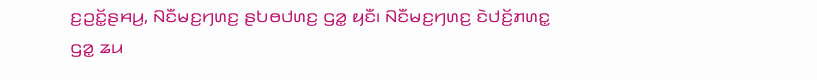ꤢ꤬ꤑꤢꤩ꤭ꤔꤌꤣ꤬, ꤡꤢꤪꤗꤢ꤬ꤚꤛꤢ꤬ ꤔꤝꤥꤓꤛꤢ꤬ ꤞꤤ꤭ ꤟꤢꤪ꤯ ꤡꤢꤪꤗꤢ꤬ꤚꤛꤢ꤬ ꤢꤧꤓꤢꤩ꤬ꤊꤛꤢ꤭ ꤞꤤ꤭ ꤘꤣ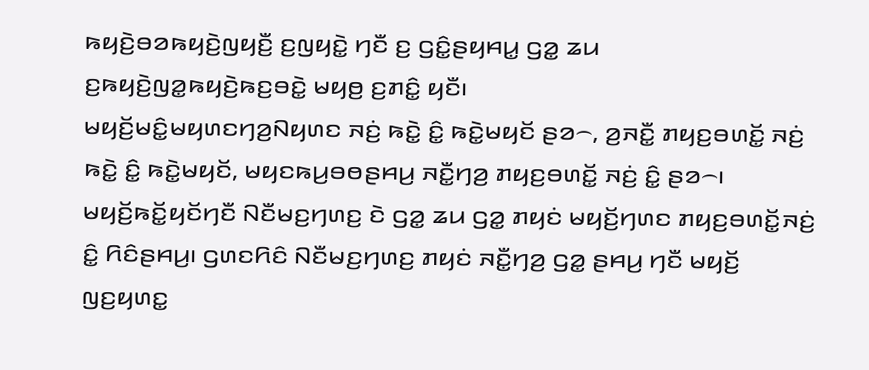ꤒꤟꤢꤧ꤬ꤋꤤꤒꤟꤢꤧ꤬ꤜꤟꤢꤪ꤬ ꤢ꤬ꤜꤟꤢꤧ꤭ ꤚꤢꤪ ꤢ꤬ ꤞꤢꤨ꤭ꤔꤟꤌꤣ꤭ ꤞꤤ꤭ ꤘꤣ ꤢ꤬ꤒꤟꤢꤧ꤬ꤜꤤ꤭ꤒꤟꤢꤧ꤬ꤒꤢ꤬ꤋꤢꤧ꤭ ꤗꤟꤥ꤬ ꤢ꤬ꤊꤢꤨ꤭ ꤟꤢꤪ꤯
ꤗꤟꤢꤩ꤬ꤗꤢꤨ꤭ꤗꤟꤛꤢꤚꤤ꤬ꤡꤟꤛꤢ ꤏꤢꤦ꤬ ꤒꤢꤧ꤭ ꤢꤨ꤭ ꤒꤢꤧ꤭ꤗꤟꤢꤩ ꤔꤤ꤮, ꤤ꤬ꤏꤢꤪ꤭ ꤊꤟꤢ꤬ꤋꤛꤢꤩ꤭ ꤏꤢꤦ꤬ ꤒꤢꤧ꤭ ꤢꤨ꤭ ꤒꤢꤧ꤭ꤗꤟꤢꤩ, ꤗꤟꤢꤒꤣ꤬ꤋꤥꤔꤌꤣ꤬ ꤏꤢꤪ꤭ꤚꤤ꤬ ꤊꤟꤢ꤬ꤋꤛꤢꤩ꤭ ꤏꤢꤦ꤬ ꤢꤨ꤭ ꤔꤤ꤮꤯ ꤗꤟꤢꤩ꤬ꤒꤢꤩ꤭ꤟꤢꤩꤚꤢꤪ ꤡꤢꤪꤗꤢ꤬ꤚꤛꤢ꤬ ꤢꤧ ꤞꤤ꤭ ꤘꤣ ꤞꤤ꤭ ꤊꤟꤢꤦ ꤗꤟꤢꤩ꤬ꤚꤛꤢ ꤊꤟꤢ꤬ꤋꤛꤢꤩ꤭ꤏꤢꤦ꤬ ꤢꤨ꤭ ꤖꤢꤨꤔꤌꤣ꤬꤯ ꤞꤛꤢꤖꤢꤨ ꤡꤢꤪꤗꤢ꤬ꤚꤛꤢ꤬ ꤊꤟꤢꤦ ꤏꤢꤪ꤭ꤚꤤ꤬ ꤞꤤ꤭ ꤔꤌꤣ꤬ ꤚꤢꤪ ꤗꤟꤢꤩ꤬ ꤜꤢ꤬ꤟꤛꤢ꤭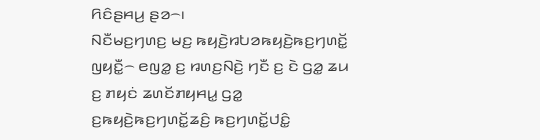ꤖꤢꤨꤔꤌꤣ꤬ ꤔꤤ꤮꤯
ꤡꤢꤪꤗꤢ꤬ꤚꤛꤢ꤬ ꤗꤢ꤬ ꤒꤟꤢꤧ꤬ꤙꤝꤤꤒꤟꤢꤧ꤬ꤒꤢ꤬ꤚꤛꤢꤩ꤭ ꤜꤟꤢꤪ꤭꤮ ꤕꤜꤤ꤭ ꤢ꤬ ꤙꤛꤢ꤬ꤡꤢꤧ꤬ ꤚꤢꤪ ꤢ꤬ ꤢꤧ ꤞꤤ꤭ ꤘꤣ ꤢ꤬ ꤊꤟꤢꤦ ꤘꤛꤢꤩꤊꤟꤌꤣ꤭ ꤞꤤ꤭ ꤢ꤬ꤒꤟꤢꤧ꤬ꤒꤢ꤬ꤚꤛꤢꤩ꤭ꤘꤢꤨ꤬ ꤒꤢ꤬ꤚꤛꤢꤩ꤭ꤓꤢꤨ꤭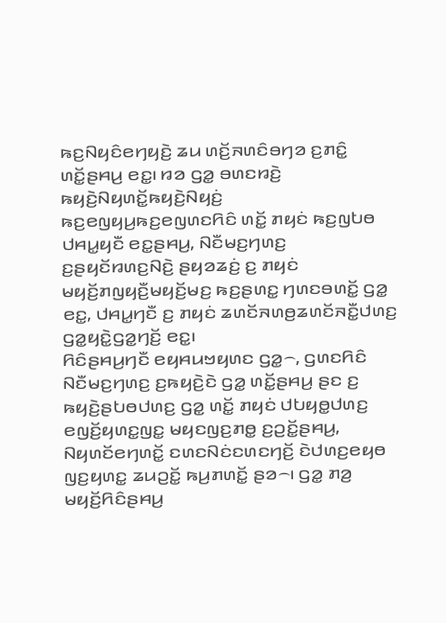ꤒꤢ꤬ꤡꤟꤢꤨꤕꤚꤟꤢꤧ꤬ ꤘꤣ ꤛꤢꤩ꤬ꤏꤛꤢꤨꤋꤚꤤ ꤢ꤬ꤊꤢꤨ꤭ ꤛꤢꤩ꤭ꤔꤌꤣ꤬ ꤕꤢ꤭꤯ ꤙꤤ ꤞꤤ꤭ ꤋꤛꤢꤙꤢꤧ꤬ ꤒꤟꤢꤧ꤬ꤡꤟꤛꤢꤩ꤭ꤒꤟꤢꤧ꤬ꤡꤟꤢꤦ꤬ ꤒꤢ꤬ꤕꤜꤟꤣ꤬ꤒꤢ꤬ꤕꤜꤛꤢꤖꤢꤨ ꤛꤢꤩ꤭ ꤊꤟꤢꤦ ꤒꤢ꤬ꤜꤝꤥ ꤓꤌꤣ꤭ꤟꤢꤪ ꤕꤢ꤭ꤔꤌꤣ꤬, ꤡꤢꤪꤗꤢ꤬ꤚꤛꤢ꤬ ꤢ꤬ꤔꤟꤢꤩꤙꤛꤢ꤬ꤡꤢꤧ꤬ ꤔꤟꤤꤘꤢꤦ꤬ ꤢ꤬ ꤊꤟꤢꤦ ꤗꤟꤢꤩ꤬ꤊꤜꤟꤢꤪ꤬ꤗꤟꤢꤩ꤬ꤗꤢ꤬ ꤒꤢ꤬ꤔꤛꤢ꤭ ꤚꤛꤢꤋꤛꤢꤩ꤭ ꤞꤤ꤭ ꤕꤢ꤭, ꤓꤌꤣ꤭ꤚꤢꤪ ꤢ꤬ ꤊꤟꤢꤦ ꤘꤛꤢꤩꤏꤛꤥ꤬ꤘꤛꤢꤩꤏꤢꤪ꤭ꤓꤛꤢ꤬ ꤞꤤ꤭ꤟꤢꤧ꤭ꤞꤤ꤭ꤚꤢꤩ꤬ ꤕꤢ꤭꤯
ꤖꤢꤨꤔꤌꤣ꤬ꤚꤢꤪ ꤕꤟꤌꤣꤠꤟꤛꤢ ꤞꤤ꤭꤮, ꤞꤛꤢꤖꤢꤨ ꤡꤢꤪꤗꤢ꤬ꤚꤛꤢ꤬ ꤢ꤬ꤒꤟꤢꤧ꤬ꤢꤧ ꤞꤤ꤭ ꤛꤢꤩ꤭ꤔꤌꤣ꤬ ꤔꤢ ꤢ꤬ ꤒꤟꤢꤧ꤬ꤔꤝꤥꤓꤛꤢ꤬ ꤞꤤ꤭ ꤛꤢꤩ꤭ ꤊꤟꤢꤦ ꤓꤝꤟꤥ꤭ꤓꤛꤢ꤬ ꤕꤜꤢꤩ꤬ꤟꤛꤢ꤭ꤜꤢ꤭ ꤗꤟꤢꤜꤢ꤬ꤊꤥ꤭ ꤢ꤬ꤑꤢꤩ꤭ꤔꤌꤣ꤬, ꤡꤟꤛꤢꤩꤕꤚꤛꤢꤩ꤭ ꤢꤛꤢꤡꤢꤦꤢꤛꤢꤚꤢꤩ꤬ ꤢꤧꤓꤛꤢ꤬ꤕꤟꤥ ꤜꤢ꤬ꤟꤛꤢ꤭ ꤘꤣꤑꤢꤩ꤭ ꤒꤣ꤬ꤊꤛꤢꤩ꤭ ꤔꤤ꤮꤯ ꤞꤤ꤭ ꤊꤤ꤬ ꤗꤟꤢꤩ꤬ꤖꤢꤨꤔꤌꤣ꤬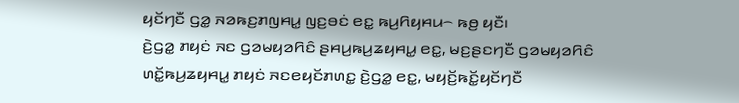ꤟꤢꤩꤚꤢꤪ ꤞꤤ꤭ ꤏꤤꤒꤢ꤬ꤊꤜꤌꤣ꤭ ꤜꤢ꤬ꤋꤢꤦ ꤕꤢ꤭ ꤒꤣ꤬ꤖꤟꤌꤣ꤮ ꤒꤥ꤬ ꤟꤢꤪ꤯
ꤢꤧ꤬ꤞꤤ꤭ ꤊꤟꤢꤦ ꤏꤢ ꤞꤤꤗꤟꤤꤖꤢꤨ ꤔꤌꤣ꤬ꤒꤣ꤬ꤘꤟꤌꤣ꤭ ꤕꤢ꤭, ꤗꤢ꤬ꤔꤢꤚꤢꤪ ꤞꤤꤗꤟꤤꤖꤢꤨ ꤛꤢꤩ꤭ꤒꤣ꤬ꤘꤟꤌꤣ꤭ ꤊꤟꤢꤦ ꤏꤢꤕꤟꤢꤩꤊꤛꤢ꤭ ꤢꤧ꤬ꤞꤤ꤭ ꤕꤢ꤭, ꤗꤟꤢꤩ꤬ꤒꤢꤩ꤭ꤟꤢꤩꤚꤢꤪ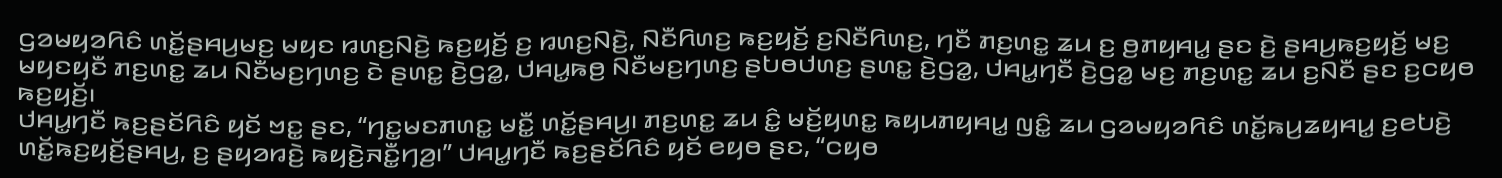ꤞꤤꤗꤟꤤꤖꤢꤨ ꤛꤢꤩ꤭ꤔꤌꤣ꤬ꤗꤢ꤬ ꤗꤟꤢ ꤙꤛꤢ꤬ꤡꤢꤧ꤬ ꤒꤢ꤬ꤟꤢꤩ꤬ ꤢ꤬ ꤙꤛꤢ꤬ꤡꤢꤧ꤬, ꤡꤢꤪꤖꤛꤢ꤬ ꤒꤢ꤬ꤟꤢꤩ꤬ ꤢ꤬ꤡꤢꤪꤖꤛꤢ꤬, ꤚꤢꤪ ꤊꤢ꤬ꤛꤢ꤭ ꤘꤣ ꤢ꤬ ꤥ꤬ꤊꤟꤌꤣ꤭ ꤔꤢ ꤢꤧ꤬ ꤔꤌꤣ꤬ꤒꤢ꤬ꤟꤢꤩ꤬ ꤗꤢ꤬ ꤗꤟꤢꤟꤢꤪ ꤊꤢ꤬ꤛꤢ꤭ ꤘꤣ ꤡꤢꤪꤗꤢ꤬ꤚꤛꤢ꤬ ꤢꤧ ꤔꤛꤢ꤭ ꤢꤧ꤬ꤞꤤ꤭, ꤓꤌꤣ꤭ꤒꤥ꤬ ꤡꤢꤪꤗꤢ꤬ꤚꤛꤢ꤬ ꤔꤝꤥꤓꤛꤢ꤬ ꤔꤛꤢ꤭ ꤢꤧ꤬ꤞꤤ꤭, ꤓꤌꤣ꤭ꤚꤢꤪ ꤢꤧ꤬ꤞꤤ꤭ ꤗꤢ꤬ ꤊꤢ꤬ꤛꤢ꤭ ꤘꤣ ꤢ꤬ꤡꤢꤪ ꤔꤢ ꤢ꤬ꤍꤟꤥ ꤒꤢ꤬ꤟꤢꤩ꤬꤯
ꤓꤌꤣ꤭ꤚꤢꤪ ꤒꤢ꤬ꤔꤢꤩꤖꤢꤨ ꤟꤢꤩ ꤠꤢ꤭ ꤔꤢ, “ꤚꤢ꤭ꤗꤢꤊꤛꤢ꤭ ꤗꤢꤪ꤭ ꤛꤢꤩ꤭ꤔꤌꤣ꤬꤯ ꤊꤢ꤬ꤛꤢ꤭ ꤘꤣ ꤢꤨ꤭ ꤗꤢꤩ꤬ꤟꤛꤢ꤭ ꤒꤟꤣꤊꤟꤌꤣ꤭ ꤜꤢꤨ꤭ ꤘꤣ ꤞꤤꤗꤟꤤꤖꤢꤨ ꤛꤢꤩ꤭ꤒꤣ꤬ꤘꤟꤌꤣ꤭ ꤢ꤬ꤕꤝꤢꤧ꤬ ꤛꤢꤩ꤭ꤒꤢ꤬ꤟꤢꤩ꤬ꤔꤌꤣ꤬, ꤢ꤬ ꤔꤟꤤꤙꤢꤧ꤬ ꤒꤟꤢꤧ꤬ꤏꤢꤪ꤭ꤚꤤ꤬꤯” ꤓꤌꤣ꤭ꤚꤢꤪ ꤒꤢ꤬ꤔꤢꤩꤖꤢꤨ ꤟꤢꤩ ꤕꤟꤥ ꤔꤢ, “ꤍꤟꤥ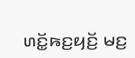ꤛꤢꤩ꤭ꤒꤢ꤬ꤟꤢꤩ꤬ ꤗꤢ꤬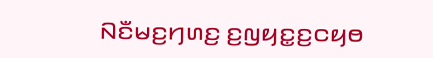ꤡꤢꤪꤗꤢ꤬ꤚꤛꤢ꤬ ꤢ꤬ꤜꤟꤢ꤭ꤢ꤬ꤍꤟꤥ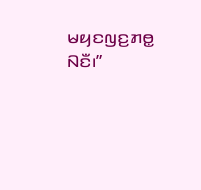ꤗꤟꤢꤜꤢ꤬ꤊꤥ꤭ ꤡꤢꤪ꤯”